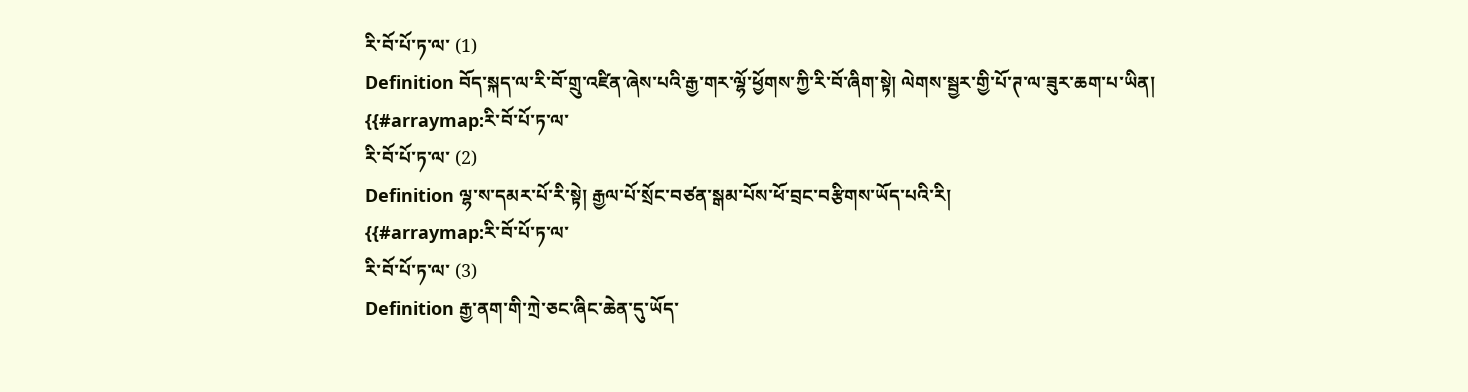རི་བོ་པོ་ཏ་ལ་ (1)
Definition བོད་སྐད་ལ་རི་བོ་གྲུ་འཛིན་ཞེས་པའི་རྒྱ་གར་ལྷོ་ཕྱོགས་ཀྱི་རི་བོ་ཞིག་སྟེ། ལེགས་སྦྱར་གྱི་པོ་ཊ་ལ་ཟུར་ཆག་པ་ཡིན།
{{#arraymap:རི་བོ་པོ་ཏ་ལ་
རི་བོ་པོ་ཏ་ལ་ (2)
Definition ལྷ་ས་དམར་པོ་རི་སྟེ། རྒྱལ་པོ་སྲོང་བཙན་སྒམ་པོས་ཕོ་བྲང་བརྩིགས་ཡོད་པའི་རི།
{{#arraymap:རི་བོ་པོ་ཏ་ལ་
རི་བོ་པོ་ཏ་ལ་ (3)
Definition རྒྱ་ནག་གི་ཀྲེ་ཅང་ཞིང་ཆེན་དུ་ཡོད་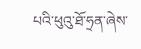པའི་ཕུའུ་ཐོ་ཧྲན་ཞེས་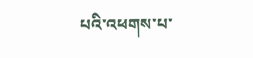པའི་འཕགས་པ་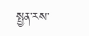སྤྱན་རས་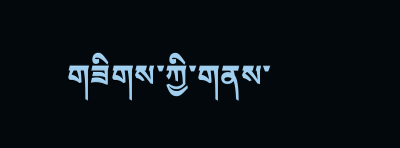གཟིགས་ཀྱི་གནས་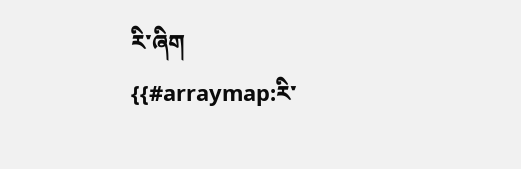རི་ཞིག
{{#arraymap:རི་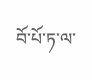བོ་པོ་ཏ་ལ་